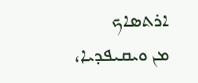ܐܪܬܣܐܟ
ܡܢ ܘܝܩܝܦܕܝܐ،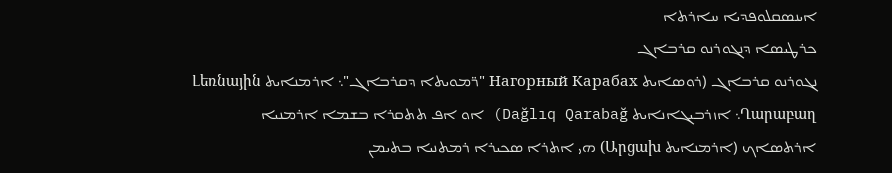ܐܝܢܣܩܠܘܦܕܝܐ ܚܐܪܬܐ
ܟܪܛܝܣܐ ܕܢܓܘܪܢܘ ܩܪܒܐܓ
ܢܓܘܪܢܘ ܩܪܒܐܓ (ܪܘܣܐܝܬ Нагорный Карабах "ܪ̈ܡܘܝܬܐ ܕܩܪܒܐܓ"܆ ܐܪܡܢܐܝܬ Լեռնային Ղարաբաղ܆ ܐܙܪܒܝܓܐܢܐܝܬ Dağlıq Qarabağ) ܐܘ ܐܦ ܬܬܩܪܐ ܒܫܡܐ ܐܪܡܢܝܐ ܐܪܬܣܐܟ (ܐܪܡܢܐܝܬ Արցախ) ܗܝ ܐܬܪܐ ܣܟܝܪܐ ܪܡܬܢܝܐ ܒܬܝܡܢ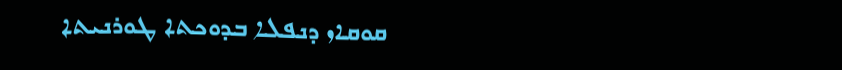ܩܘܩܐܙ ܕܢܦܠܐ ܒܕܘܟܬܐ ܛܘܪܢܝܬܐ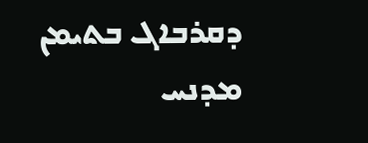ܕܩܪܒܐܓ ܒܬܝܡܢ ܡܕܢܚ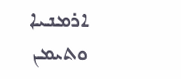ܐܪܡܢܝܐ ܘܬܝܡܢ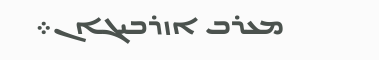ܡܥܪܒ ܐܙܪܒܝܓܐܢ܀